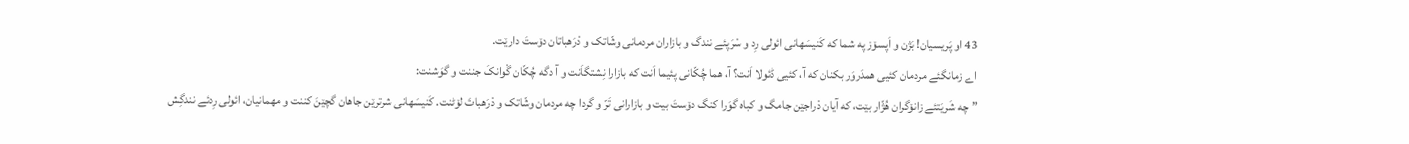43 او پَریسیان! بَژن و اَپسۆز په شما که کَنیسَهانی ائولی رِد و سْرَپئے نندگ و بازاران مردمانی وشّاتک و دْرَهباتان دۆستَ دارێت.
اے زمانگئے مردمان کئیی همدَروَر بکنان که آ، کئیی ڈئولا اَنت؟ آ، هما چُکّانی پئیما اَنت که بازارا نِشتگاَنت و آ دگه چُکّان گْوانکَ جننت و گوَشنت:
”چه شَریَتئے زانۆگران هُژّار بێت، که آیان دْراجێن جامگ و کباه گوَرا کنگ دۆستَ بیت و بازارانی تَرّ و گردا چه مردمان وشّاتک و دْرَهباتَ لۆٹنت. کَنیسَهانی شرترێن جاهان گچێنَ کننت و مهمانیان، ائولی رِدئے نندگِش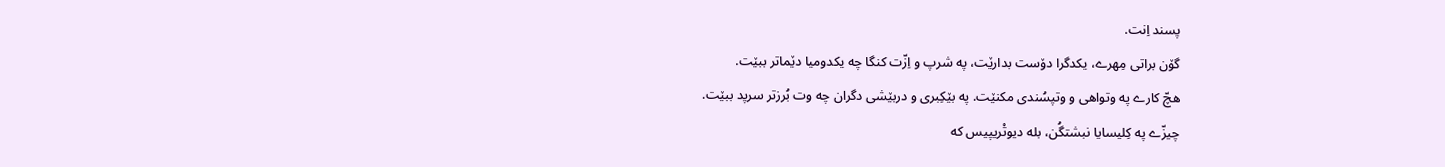پسند اِنت.
گۆن براتی مِهرے، یکدگرا دۆست بدارێت، په شرپ و اِزّت کنگا چه یکدومیا دێماتر ببێت.
هچّ کارے په وتواهی و وتپسُندی مکنێت. په بێکِبری و دربێشی دگران چه وت بُرزتر سرپد ببێت.
چیزّے په کِلیسایا نبشتگُن، بله دیوتْریپیس که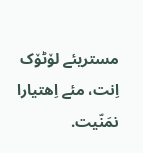مستریئے لۆٹۆک اِنت، مئے اِهتیارا نمَنّیت.